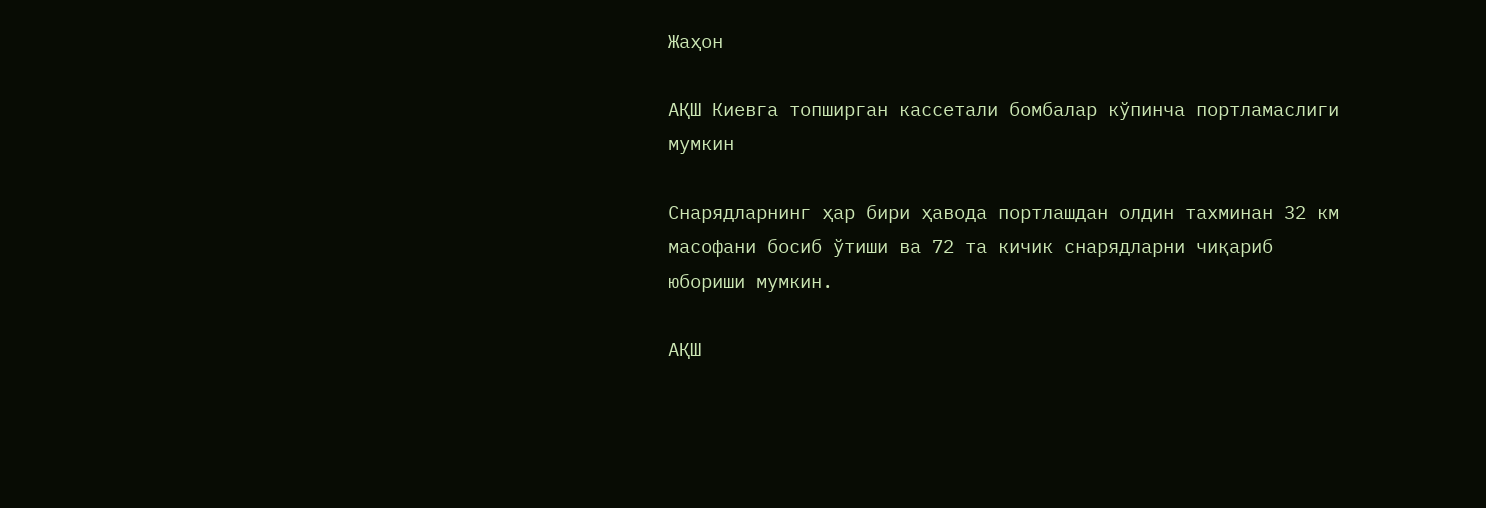Жаҳон

АҚШ Киевга топширган кассетали бомбалар кўпинча портламаслиги мумкин

Снарядларнинг ҳар бири ҳавода портлашдан олдин тахминан 32 км масофани босиб ўтиши ва 72 та кичик снарядларни чиқариб юбориши мумкин.

АҚШ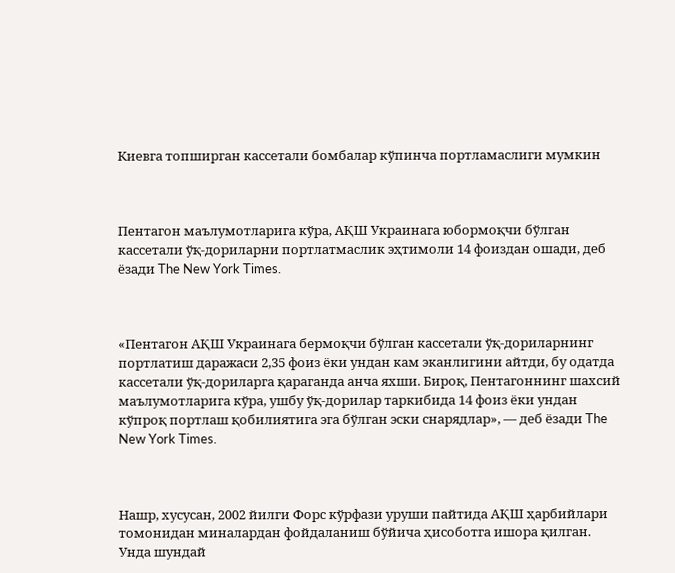Киевга топширган кассетали бомбалар кўпинча портламаслиги мумкин



Пентагон маълумотларига кўра, АҚШ Украинага юбормоқчи бўлган кассетали ўқ-дориларни портлатмаслик эҳтимоли 14 фоиздан ошади, деб ёзади The New York Times.



«Пентагон АҚШ Украинага бермоқчи бўлган кассетали ўқ-дориларнинг портлатиш даражаси 2,35 фоиз ёки ундан кам эканлигини айтди, бу одатда кассетали ўқ-дориларга қараганда анча яхши. Бироқ, Пентагоннинг шахсий маълумотларига кўра, ушбу ўқ-дорилар таркибида 14 фоиз ёки ундан кўпроқ портлаш қобилиятига эга бўлган эски снарядлар», — деб ёзади The New York Times.



Нашр, хусусан, 2002 йилги Форс кўрфази уруши пайтида АҚШ ҳарбийлари томонидан миналардан фойдаланиш бўйича ҳисоботга ишора қилган. Унда шундай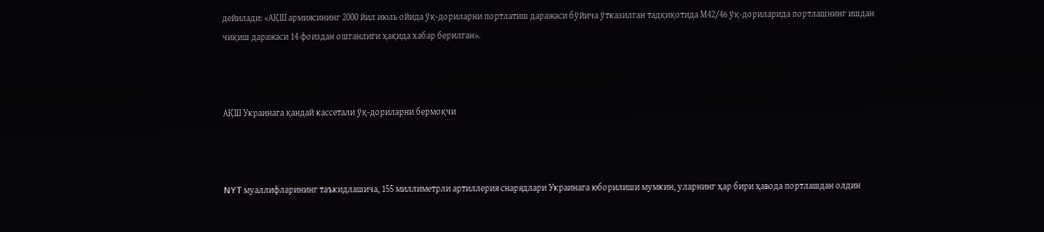дейилади: «АҚШ армиясининг 2000 йил июль ойида ўқ-дориларни портлатиш даражаси бўйича ўтказилган тадқиқотида М42/46 ўқ-дориларида портлашнинг ишдан чиқиш даражаси 14 фоиздан ошганлиги ҳақида хабар берилган».



АҚШ Украинага қандай кассетали ўқ-дориларни бермоқчи



NYT муаллифларининг таъкидлашича, 155 миллиметрли артиллерия снарядлари Украинага юборилиши мумкин, уларнинг ҳар бири ҳавода портлашдан олдин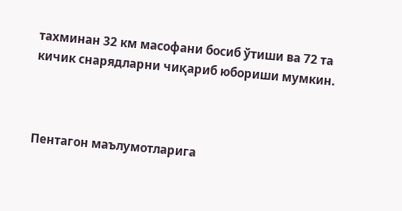тахминан 32 км масофани босиб ўтиши ва 72 та кичик снарядларни чиқариб юбориши мумкин.



Пентагон маълумотларига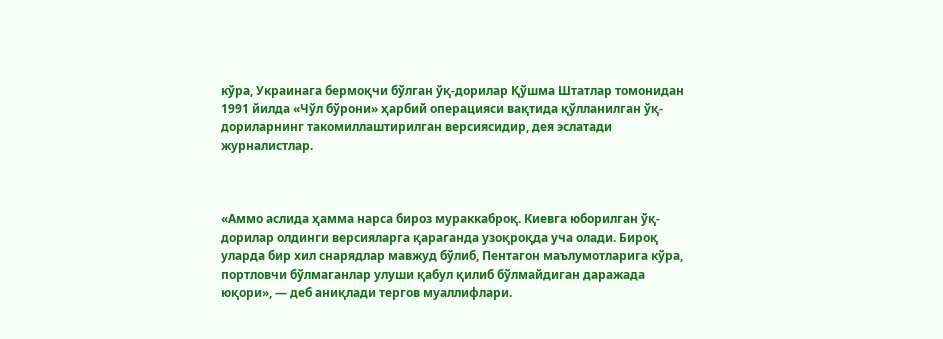кўра, Украинага бермоқчи бўлган ўқ-дорилар Қўшма Штатлар томонидан 1991 йилда «Чўл бўрони» ҳарбий операцияси вақтида қўлланилган ўқ-дориларнинг такомиллаштирилган версиясидир, дея эслатади журналистлар.



«Аммо аслида ҳамма нарса бироз мураккаброқ. Киевга юборилган ўқ-дорилар олдинги версияларга қараганда узоқроқда уча олади. Бироқ уларда бир хил снарядлар мавжуд бўлиб, Пентагон маълумотларига кўра, портловчи бўлмаганлар улуши қабул қилиб бўлмайдиган даражада юқори», — деб аниқлади тергов муаллифлари.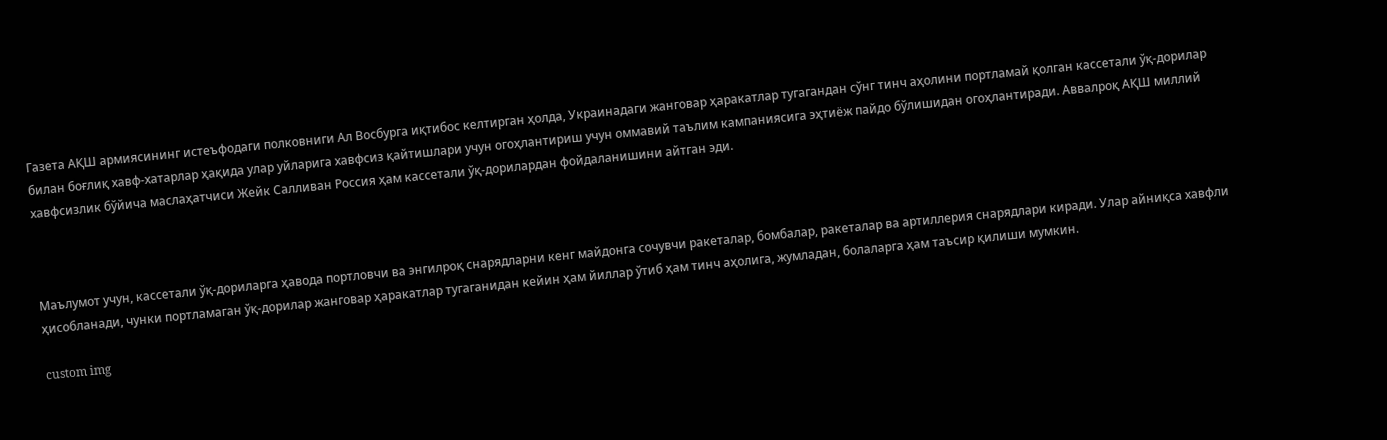Газета АҚШ армиясининг истеъфодаги полковниги Ал Восбурга иқтибос келтирган ҳолда, Украинадаги жанговар ҳаракатлар тугагандан сўнг тинч аҳолини портламай қолган кассетали ўқ-дорилар билан боғлиқ хавф-хатарлар ҳақида улар уйларига хавфсиз қайтишлари учун огоҳлантириш учун оммавий таълим кампаниясига эҳтиёж пайдо бўлишидан огоҳлантиради. Аввалроқ АҚШ миллий хавфсизлик бўйича маслаҳатчиси Жейк Салливан Россия ҳам кассетали ўқ-дорилардан фойдаланишини айтган эди.



Маълумот учун, кассетали ўқ-дориларга ҳавода портловчи ва энгилроқ снарядларни кенг майдонга сочувчи ракеталар, бомбалар, ракеталар ва артиллерия снарядлари киради. Улар айниқса хавфли ҳисобланади, чунки портламаган ўқ-дорилар жанговар ҳаракатлар тугаганидан кейин ҳам йиллар ўтиб ҳам тинч аҳолига, жумладан, болаларга ҳам таъсир қилиши мумкин.

custom img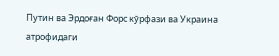Путин ва Эрдоған Форс кўрфази ва Украина атрофидаги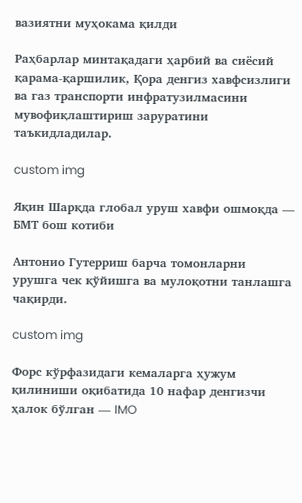вазиятни муҳокама қилди

Раҳбарлар минтақадаги ҳарбий ва сиёсий қарама-қаршилик, Қора денгиз хавфсизлиги ва газ транспорти инфратузилмасини мувофиқлаштириш заруратини таъкидладилар.

custom img

Яқин Шарқда глобал уруш хавфи ошмоқда — БМТ бош котиби

Антонио Гутерриш барча томонларни урушга чек қўйишга ва мулоқотни танлашга чақирди.

custom img

Форс кўрфазидаги кемаларга ҳужум қилиниши оқибатида 10 нафар денгизчи ҳалок бўлган — IMO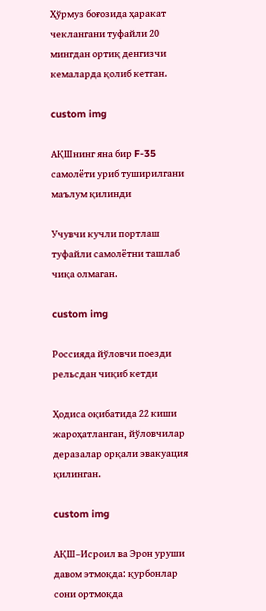Ҳўрмуз боғозида ҳаракат чеклангани туфайли 20 мингдан ортиқ денгизчи кемаларда қолиб кетган.

custom img

АҚШнинг яна бир F-35 самолёти уриб туширилгани маълум қилинди

Учувчи кучли портлаш туфайли самолётни ташлаб чиқа олмаган.

custom img

Россияда йўловчи поезди рельсдан чиқиб кетди

Ҳодиса оқибатида 22 киши жароҳатланган, йўловчилар деразалар орқали эвакуация қилинган.

custom img

АҚШ–Исроил ва Эрон уруши давом этмоқда: қурбонлар сони ортмоқда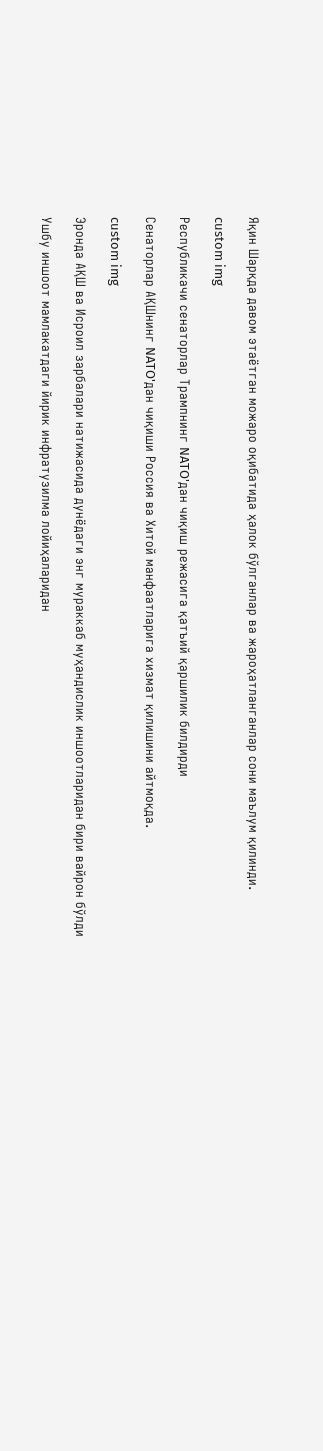Яқин Шарқда давом этаётган можаро оқибатида ҳалок бўлганлар ва жароҳатланганлар сони маълум қилинди.

custom img

Республикачи сенаторлар Трампнинг NATO'дан чиқиш режасига қатъий қаршилик билдирди

Сенаторлар АҚШнинг NATO'дан чиқиши Россия ва Хитой манфаатларига хизмат қилишини айтмоқда.

custom img

Эронда АҚШ ва Исроил зарбалари натижасида дунёдаги энг мураккаб муҳандислик иншоотларидан бири вайрон бўлди

Ушбу иншоот мамлакатдаги йирик инфратузилма лойиҳаларидан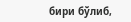бири бўлиб,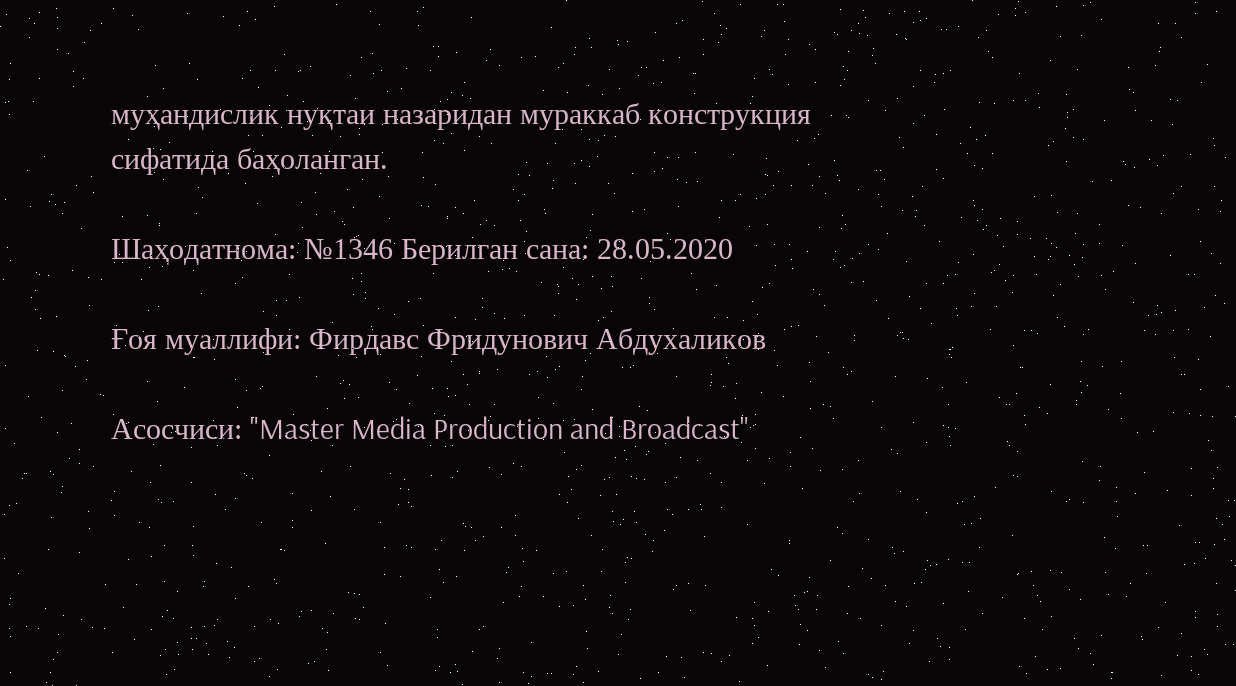муҳандислик нуқтаи назаридан мураккаб конструкция сифатида баҳоланган.

Шаҳодатнома: №1346 Берилган сана: 28.05.2020

Ғоя муаллифи: Фирдавс Фридунович Абдухаликов

Асосчиси: "Master Media Production and Broadcast"